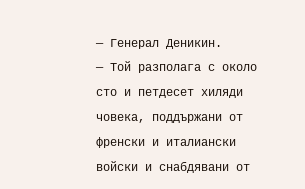— Генерал Деникин.
— Той разполага с около сто и петдесет хиляди човека, поддържани от френски и италиански войски и снабдявани от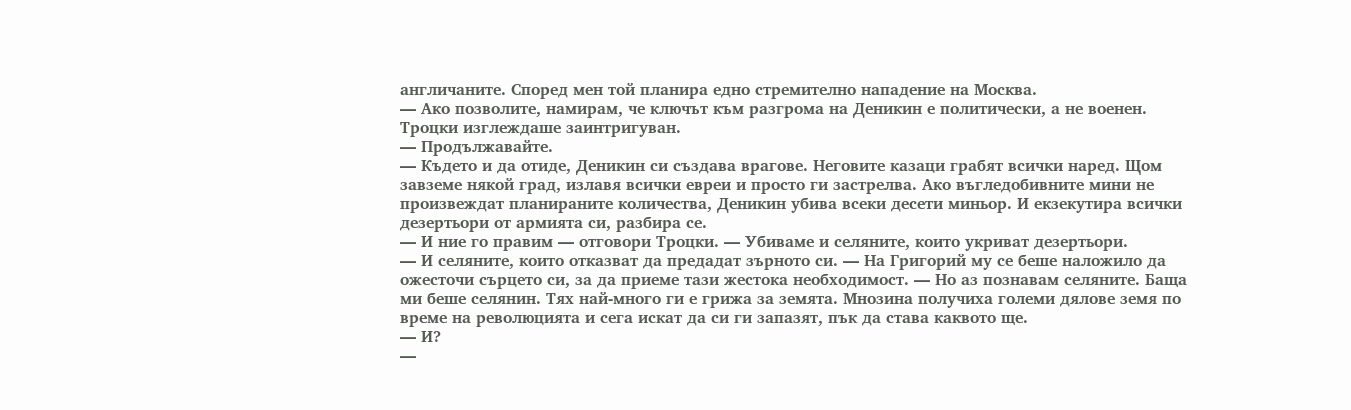англичаните. Според мен той планира едно стремително нападение на Москва.
— Ако позволите, намирам, че ключът към разгрома на Деникин е политически, а не военен.
Троцки изглеждаше заинтригуван.
— Продължавайте.
— Където и да отиде, Деникин си създава врагове. Неговите казаци грабят всички наред. Щом завземе някой град, излавя всички евреи и просто ги застрелва. Ако въгледобивните мини не произвеждат планираните количества, Деникин убива всеки десети миньор. И екзекутира всички дезертьори от армията си, разбира се.
— И ние го правим — отговори Троцки. — Убиваме и селяните, които укриват дезертьори.
— И селяните, които отказват да предадат зърното си. — На Григорий му се беше наложило да ожесточи сърцето си, за да приеме тази жестока необходимост. — Но аз познавам селяните. Баща ми беше селянин. Тях най-много ги е грижа за земята. Мнозина получиха големи дялове земя по време на революцията и сега искат да си ги запазят, пък да става каквото ще.
— И?
—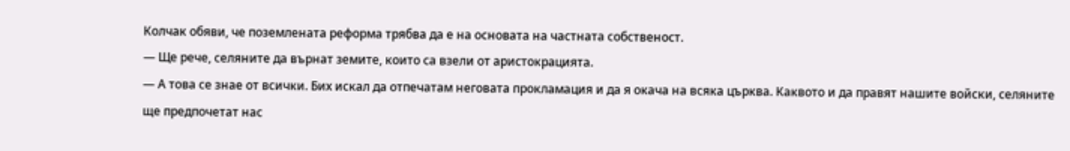Колчак обяви, че поземлената реформа трябва да е на основата на частната собственост.
— Ще рече, селяните да върнат земите, които са взели от аристокрацията.
— А това се знае от всички. Бих искал да отпечатам неговата прокламация и да я окача на всяка църква. Каквото и да правят нашите войски, селяните ще предпочетат нас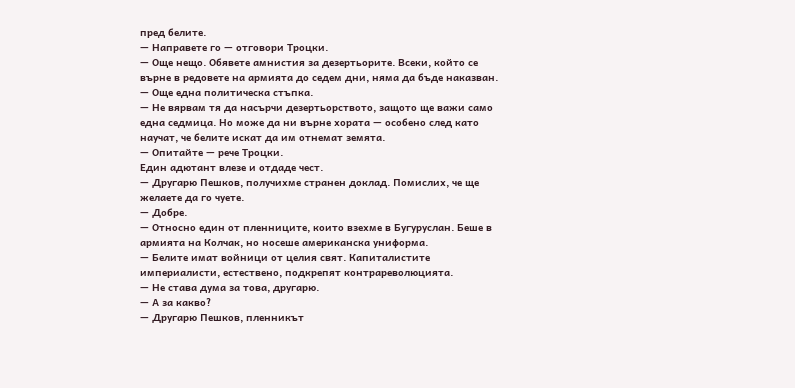пред белите.
— Направете го — отговори Троцки.
— Още нещо. Обявете амнистия за дезертьорите. Всеки, който се върне в редовете на армията до седем дни, няма да бъде наказван.
— Още една политическа стъпка.
— Не вярвам тя да насърчи дезертьорството, защото ще важи само една седмица. Но може да ни върне хората — особено след като научат, че белите искат да им отнемат земята.
— Опитайте — рече Троцки.
Един адютант влезе и отдаде чест.
— Другарю Пешков, получихме странен доклад. Помислих, че ще желаете да го чуете.
— Добре.
— Относно един от пленниците, които взехме в Бугуруслан. Беше в армията на Колчак, но носеше американска униформа.
— Белите имат войници от целия свят. Капиталистите империалисти, естествено, подкрепят контрареволюцията.
— Не става дума за това, другарю.
— А за какво?
— Другарю Пешков, пленникът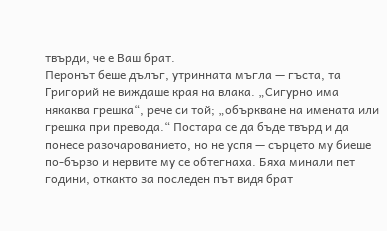твърди, че е Ваш брат.
Перонът беше дълъг, утринната мъгла — гъста, та Григорий не виждаше края на влака. „Сигурно има някаква грешка“, рече си той; „объркване на имената или грешка при превода.“ Постара се да бъде твърд и да понесе разочарованието, но не успя — сърцето му биеше по-бързо и нервите му се обтегнаха. Бяха минали пет години, откакто за последен път видя брат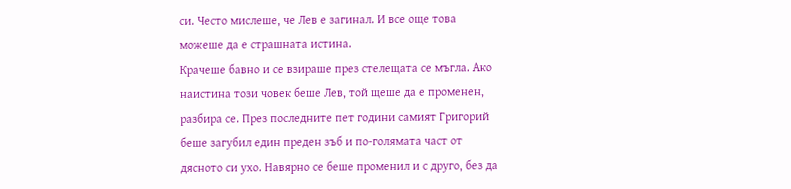си. Често мислеше, че Лев е загинал. И все още това можеше да е страшната истина.
Крачеше бавно и се взираше през стелещата се мъгла. Ако наистина този човек беше Лев, той щеше да е променен, разбира се. През последните пет години самият Григорий беше загубил един преден зъб и по-голямата част от дясното си ухо. Навярно се беше променил и с друго, без да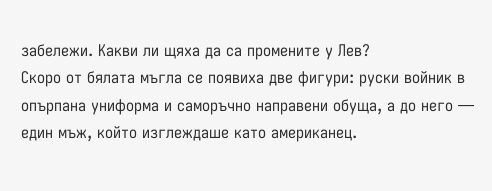забележи. Какви ли щяха да са промените у Лев?
Скоро от бялата мъгла се появиха две фигури: руски войник в опърпана униформа и саморъчно направени обуща, а до него — един мъж, който изглеждаше като американец.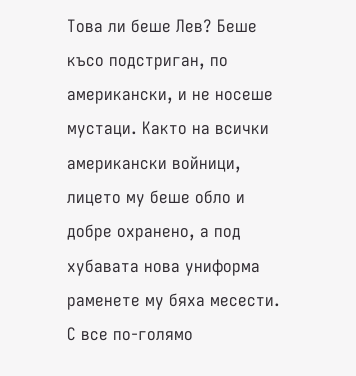Това ли беше Лев? Беше късо подстриган, по американски, и не носеше мустаци. Както на всички американски войници, лицето му беше обло и добре охранено, а под хубавата нова униформа раменете му бяха месести. С все по-голямо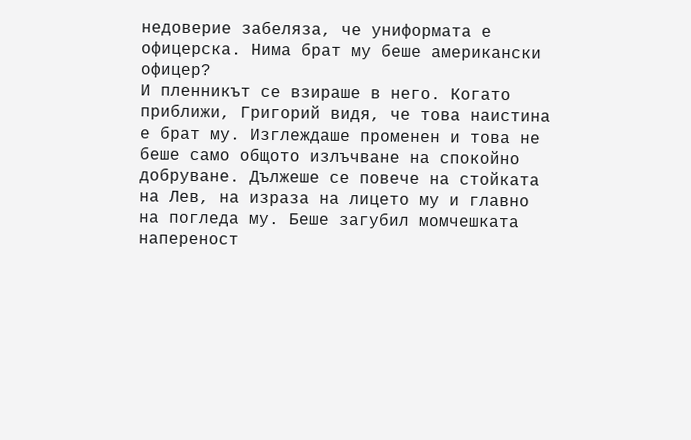недоверие забеляза, че униформата е офицерска. Нима брат му беше американски офицер?
И пленникът се взираше в него. Когато приближи, Григорий видя, че това наистина е брат му. Изглеждаше променен и това не беше само общото излъчване на спокойно добруване. Дължеше се повече на стойката на Лев, на израза на лицето му и главно на погледа му. Беше загубил момчешката напереност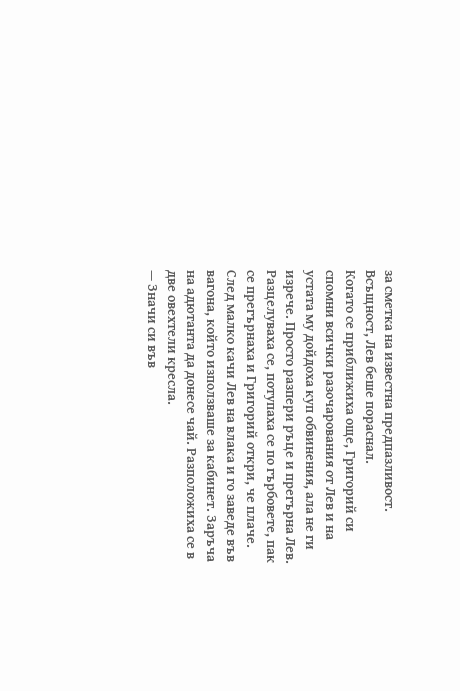за сметка на известна предпазливост. Всъщност, Лев беше пораснал.
Когато се приближиха още, Григорий си спомни всички разочарования от Лев и на устата му дойдоха куп обвинения, ала не ги изрече. Просто разпери ръце и прегърна Лев. Разцелуваха се, потупаха се по гърбовете, пак се прегърнаха и Григорий откри, че плаче.
След малко качи Лев на влака и го заведе във вагона, който използваше за кабинет. Заръча на адютанта да донесе чай. Разположиха се в две овехтели кресла.
— Значи си във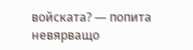войската? — попита невярващо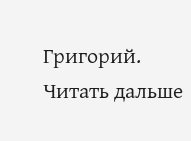Григорий.
Читать дальше